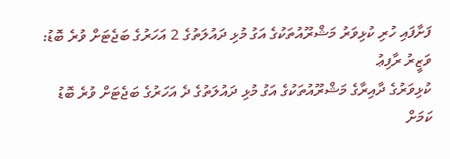ފަށާފައި ހުރި ކުޅިވަރު މަޝްރޫއުތަކުގެ އަގު މުޅި ދައުލަތުގެ 2 އަހަރުގެ ބަޖެޓަށް ވުރެ ބޮޑު: ވަޒީރު ރާފިޢު
ކުޅިވަރުގެ ދާއިރާގެ މަޝްރޫއުތަކުގެ އަގު މުޅި ދައުލަތުގެ ދެ އަހަރުގެ ބަޖެޓަށް ވުރެ ބޮޑު ކަމަށް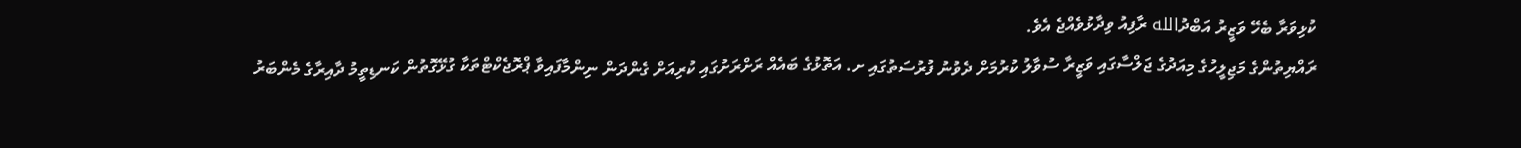ކުޅިވަރާ ބެހޭ ވަޒީރު އަބްދުالله ރާފިއު ވިދާޅުވެއްޖެ އެވެ.
ރައްޔިތުންގެ މަޖިލީހުގެ މިއަދުގެ ޖަލްސާގައި ވަޒީރާ ސުވާލު ކުރުމަށް ދެވުނު ފުރުސަތުގައި ށ. އަތޮޅުގެ ބައެއް ރަށްރަށުގައި ކުރިއަށް ގެންދަން ނިންމާފައިވާ ޕްރޮޖެކްޓްތަކާ ގުޅޭގޮތުން ކަނޑިތީމު ދާއިރާގެ މެންބަރު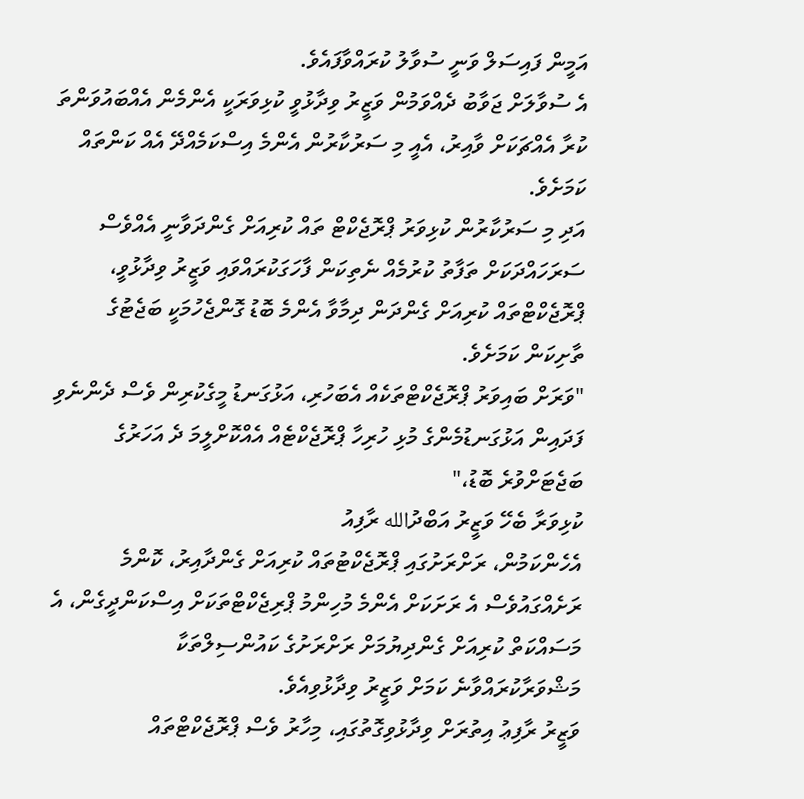އަމީން ފައިސަލް ވަނީ ސުވާލު ކުރައްވާފައެވެ.
އެ ސުވާލަށް ޖަވާބު ދެއްވަމުން ވަޒީރު ވިދާޅުވީ ކުޅިވަރަކީ އެންމެން އެއްބައުވަންތަ ކުރާ އެއްޗަކަށް ވާއިރު، އެއީ މި ސަރުކާރުން އެންމެ އިސްކަމެއްދޭ އެއް ކަންތައް ކަމަށެވެ.
އަދި މި ސަރުކާރުން ކުޅިވަރު ޕްރޮޖެކްޓް ތައް ކުރިއަށް ގެންދަވާނީ އެއްވެސް ސަރަހައްދަކަށް ތަފާތު ކުރުމެއް ނެތިކަން ފާހަގަކުރައްވައި ވަޒީރު ވިދާޅުވީ، ޕްރޮޖެކްޓްތައް ކުރިއަށް ގެންދަން ދިމާވާ އެންމެ ބޮޑު ގޮންޖެހުމަކީ ބަޖެޓުގެ ތާށިކަން ކަމަށެވެ.
"ވަރަށް ބައިވަރު ޕްރޮޖެކްޓްތަކެއް އެބަހުރި، އަޅުގަނޑު މީގެކުރިން ވެސް ދެންނެވި ފަދައިން އަޅުގަނޑުމެންގެ މުޅި ހުރިހާ ޕްރޮޖެކްޓެއް އެއްކޮށްލީމަ ދެ އަހަރުގެ ބަޖެޓަށްވުރެ ބޮޑު،"
ކުޅިވަރާ ބެހޭ ވަޒީރު އަބްދުالله ރާފިއު
އެހެންކަމުން، ރަށްރަށުގައި ޕްރޮޖެކްޓުތައް ކުރިއަށް ގެންދާއިރު، ކޮންމެ ރަށެއްގައުވެސް އެ ރަށަކަށް އެންމެ މުހިންމު ޕްރިޖެކްޓްތަކަށް އިސްކަންދީގެން، އެ މަސައްކަތް ކުރިއަށް ގެންދިޔުމަށް ރަށްރަށުގެ ކައުންސިލްތަކާ މަޝްވަރާކުރައްވާނެ ކަމަށް ވަޒީރު ވިދާޅުވިއެވެ.
ވަޒީރު ރާފިޢު އިތުރަށް ވިދާޅުވިގޮތުގައި، މިހާރު ވެސް ޕްރޮޖެކްޓްތައް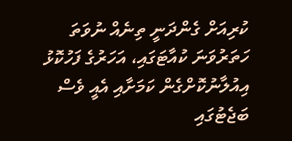ކުރިއަށް ގެންދަނީ ތިނެއް ނުވަތަ ހަތަރުވަނަ ކުއާޓަގައި، އަހަރުގެ ފަހުކޮޅު އިއުލާނުކޮށްގެން ކަމަށާއި އެއީ ވެސް ބަޖެޓުގައި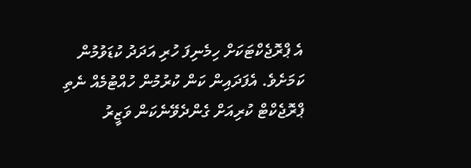އެ ޕްރޮޖެކްޓަކަށް ހިމެނިފަ ހުރި އަދަދު ކުޑަވުމުން ކަމަށެވެ. އެފަދައިން ކަން ކުރުމުން ހުއްޓުމެއް ނެތި ޕްރޮޖެކްޓް ކުރިއަށް ގެންދެވޭނެކަން ވަޒީރު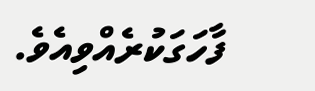ފާހަގަކުރެއްވިއެވެ.